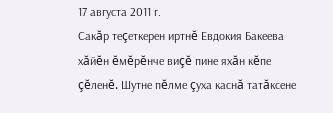17 августа 2011 г.
Сакăр теçеткерен иртнĕ Евдокия Бакеева хăйĕн ĕмĕрĕнче виçĕ пине яхăн кĕпе çĕленĕ. Шутне пĕлме çуха каснă татăксене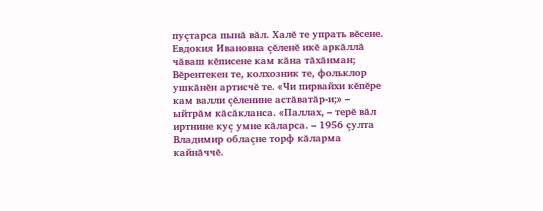пуçтарса пынă вăл. Халĕ те упрать вĕсене. Евдокия Ивановна çĕленĕ икĕ аркăллă чăваш кĕписене кам кăна тăхăнман; Вĕрентекен те, колхозник те, фольклор ушкăнĕн артисчĕ те. «Чи пирвайхи кĕпĕре кам валли çĕленине астăватăр-и;» – ыйтрăм кăсăкланса. «Паллах, – терĕ вăл иртнине куç умне кăларса. – 1956 çулта Владимир облаçне торф кăларма кайнăччĕ.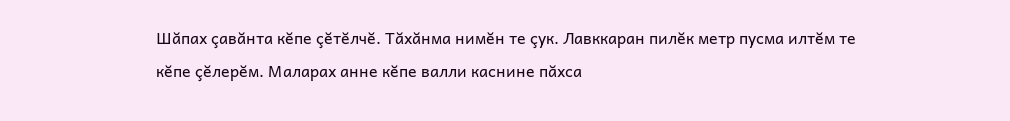Шăпах çавăнта кĕпе çĕтĕлчĕ. Тăхăнма нимĕн те çук. Лавккаран пилĕк метр пусма илтĕм те кĕпе çĕлерĕм. Маларах анне кĕпе валли каснине пăхса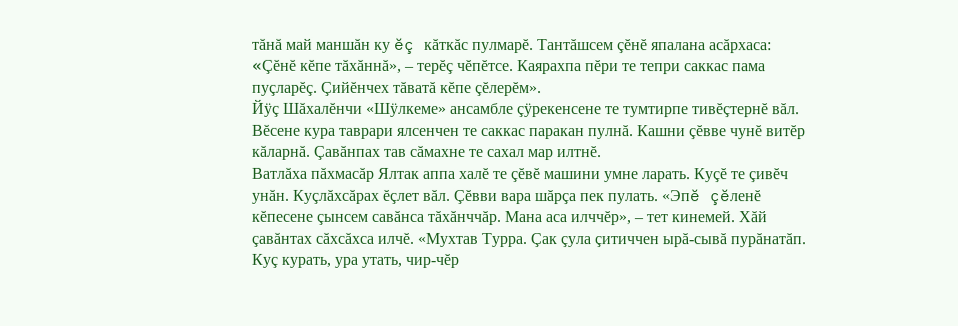тăнă май маншăн ку ĕç кăткăс пулмарĕ. Тантăшсем çĕнĕ япалана асăрхаса: «Çĕнĕ кĕпе тăхăннă», – терĕç чĕпĕтсе. Каярахпа пĕри те тепри саккас пама пуçларĕç. Çийĕнчех тăватă кĕпе çĕлерĕм».
Йÿç Шăхалĕнчи «Шÿлкеме» ансамбле çÿрекенсене те тумтирпе тивĕçтернĕ вăл. Вĕсене кура таврари ялсенчен те саккас паракан пулнă. Кашни çĕвве чунĕ витĕр кăларнă. Çавăнпах тав сăмахне те сахал мар илтнĕ.
Ватлăха пăхмасăр Ялтак аппа халĕ те çĕвĕ машини умне ларать. Куçĕ те çивĕч унăн. Куçлăхсăрах ĕçлет вăл. Çĕвви вара шăрçа пек пулать. «Эпĕ çĕленĕ кĕпесене çынсем савăнса тăхăнччăр. Мана аса илччĕр», – тет кинемей. Хăй çавăнтах сăхсăхса илчĕ. «Мухтав Турра. Çак çула çитиччен ырă-сывă пурăнатăп. Куç курать, ура утать, чир-чĕр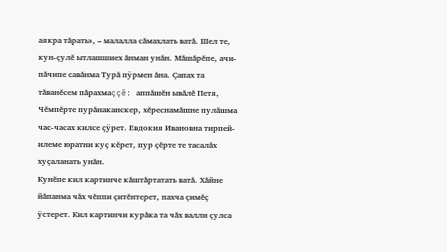аякра тăрать», – малалла сăмахлать ватă. Шел те, кун-çулĕ ытлашшиех ăнман унăн. Мăшăрĕпе, ачи-пăчипе савăнма Турă пÿрмен ăна. Çапах та тăванĕсем пăрахмаççĕ: аппăшĕн ывăлĕ Петя, Чĕмпĕрте пурăнаканскер, хĕреснамăшне пулăшма час-часах килсе çÿрет. Евдокия Ивановна тирпей-илеме юратни куç кĕрет, пур çĕрте те тасалăх хуçаланать унăн.
Кунĕпе кил картинче кăштăртатать ватă. Хăйне йăпанма чăх чĕппи çитĕнтерет, пахча çимĕç ÿстерет. Кил картинчи курăка та чăх валли çулса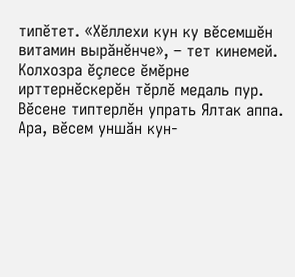типĕтет. «Хĕллехи кун ку вĕсемшĕн витамин вырăнĕнче», – тет кинемей.
Колхозра ĕçлесе ĕмĕрне ирттернĕскерĕн тĕрлĕ медаль пур. Вĕсене типтерлĕн упрать Ялтак аппа. Ара, вĕсем уншăн кун-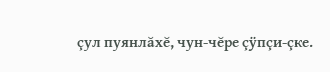çул пуянлăхĕ, чун-чĕре çÿпçи-çке.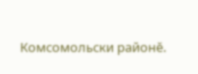Комсомольски районĕ.